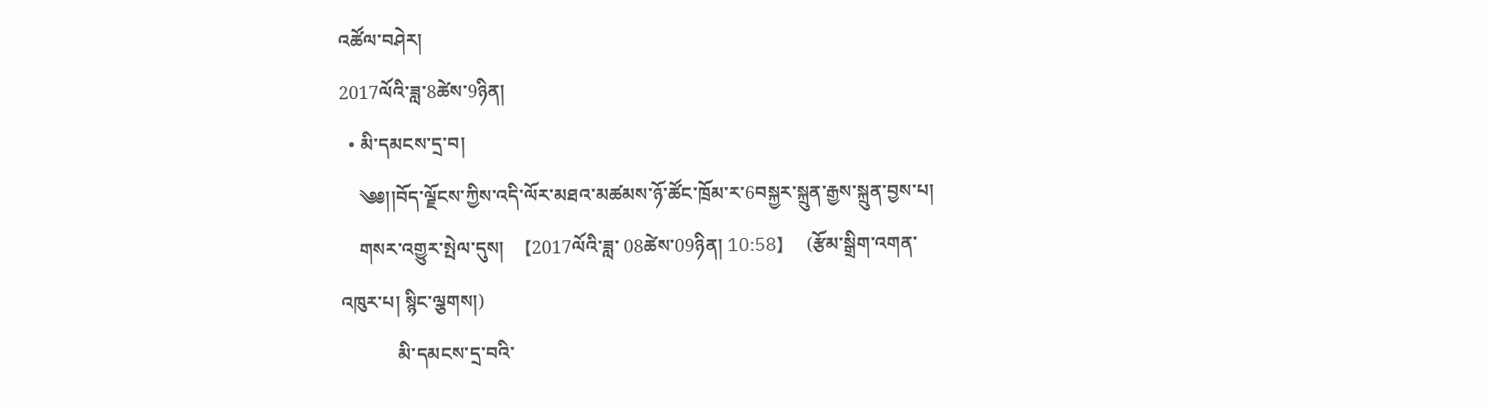འཚོལ་བཤེར།
2017ལོའི་ཟླ་8ཚེས་9ཉིན།
  • མི་དམངས་དྲ་བ།
    ༄༅།།བོད་ལྗོངས་ཀྱིས་འདི་ལོར་མཐའ་མཚམས་ཉོ་ཚོང་ཁྲོམ་ར་6བསྐྱར་སྐྲུན་རྒྱས་སྐྲུན་བྱས་པ།
    གསར་འགྱུར་སྤེལ་དུས།  【2017ལོའི་ཟླ་ 08ཚེས་09ཉིན། 10:58】   (རྩོམ་སྒྲིག་འགན་འཁུར་པ། སྙིང་ལྕགས།)
            མི་དམངས་དྲ་བའི་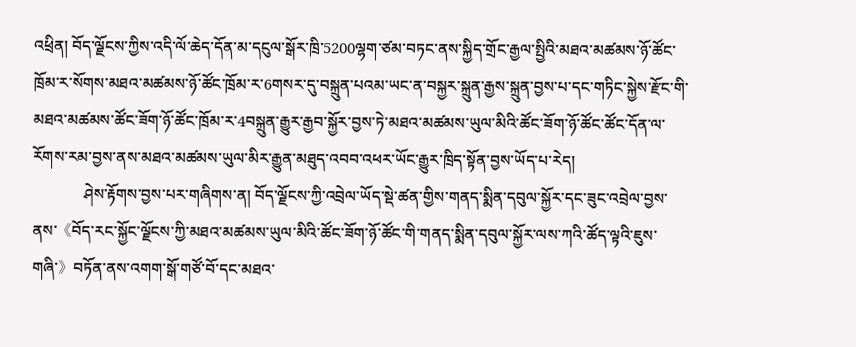འཕྲིན། བོད་ལྗོངས་ཀྱིས་འདི་ལོ་ཆེད་དོན་མ་དངུལ་སྒོར་ཁྲི་5200ལྷག་ཙམ་བཏང་ནས་སྐྱིད་གྲོང་རྒྱལ་སྤྱིའི་མཐའ་མཚམས་ཉོ་ཚོང་ཁྲོམ་ར་སོགས་མཐའ་མཚམས་ཉོ་ཚོང་ཁྲོམ་ར་6གསར་དུ་བསྐྲུན་པའམ་ཡང་ན་བསྐྱར་སྐྲུན་རྒྱས་སྐྲུན་བྱས་པ་དང་གཏིང་སྐྱེས་རྫོང་གི་མཐའ་མཚམས་ཚོང་ཟོག་ཉོ་ཚོང་ཁྲོམ་ར་4བསྐྲུན་རྒྱུར་རྒྱབ་སྐྱོར་བྱས་ཏེ་མཐའ་མཚམས་ཡུལ་མིའི་ཚོང་ཟོག་ཉོ་ཚོང་ཚོང་དོན་ལ་རོགས་རམ་བྱས་ནས་མཐའ་མཚམས་ཡུལ་མིར་རྒྱུན་མཐུད་འབབ་འཕར་ཡོང་རྒྱུར་ཁྲིད་སྟོན་བྱས་ཡོད་པ་རེད།
             ཤེས་རྟོགས་བྱས་པར་གཞིགས་ན། བོད་ལྗོངས་ཀྱི་འབྲེལ་ཡོད་སྡེ་ཚན་གྱིས་གནད་སྨིན་དབུལ་སྐྱོར་དང་ཟུང་འབྲེལ་བྱས་ནས་《བོད་རང་སྐྱོང་ལྗོངས་ཀྱི་མཐའ་མཚམས་ཡུལ་མིའི་ཚོང་ཟོག་ཉོ་ཚོང་གི་གནད་སྨིན་དབུལ་སྐྱོར་ལས་ཀའི་ཚོད་ལྟའི་ཇུས་གཞི་》བཏོན་ནས་འགག་སྒོ་གཙོ་བོ་དང་མཐའ་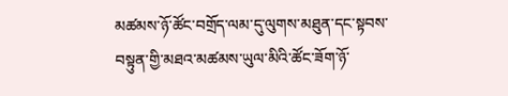མཚམས་ཉོ་ཚོང་བགྲོད་ལམ་དུ་ལུགས་མཐུན་དང་སྟབས་བསྟུན་གྱི་མཐའ་མཚམས་ཡུལ་མིའི་ཚོང་ཟོག་ཉོ་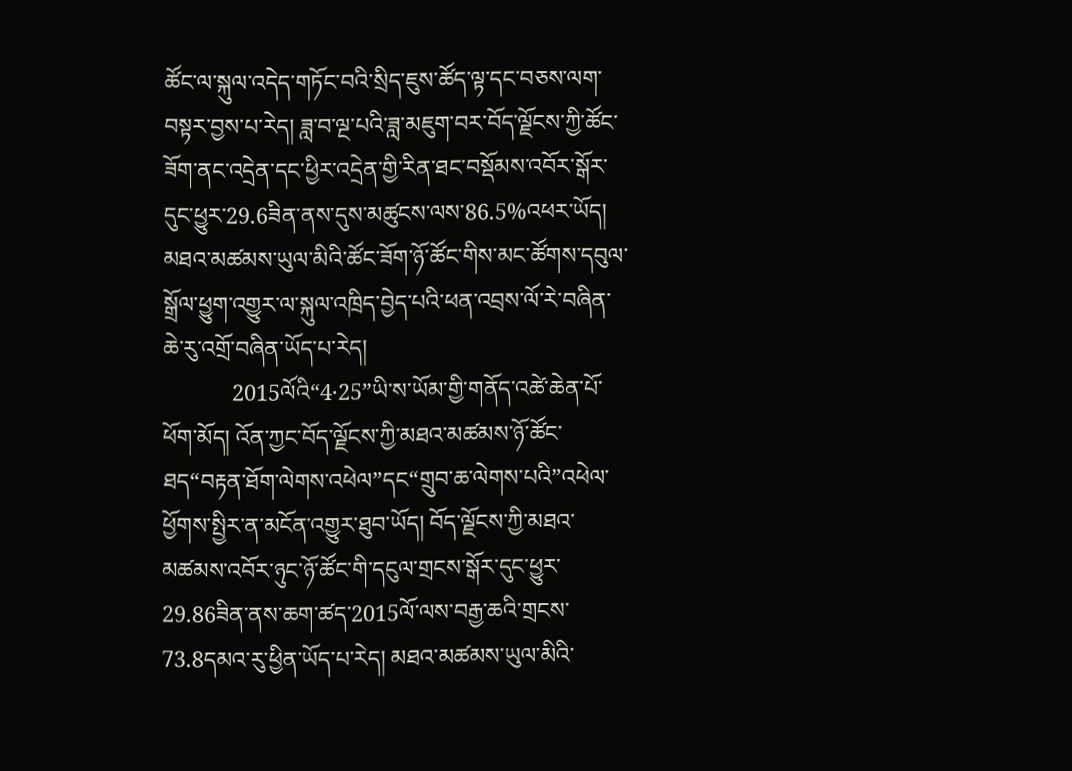ཚོང་ལ་སྐུལ་འདེད་གཏོང་བའི་སྲིད་ཇུས་ཚོད་ལྟ་དང་བཅས་ལག་བསྟར་བྱས་པ་རེད། ཟླ་བ་ལྔ་པའི་ཟླ་མཇུག་བར་བོད་ལྗོངས་ཀྱི་ཚོང་ཟོག་ནང་འདྲེན་དང་ཕྱིར་འདྲེན་གྱི་རིན་ཐང་བསྡོམས་འབོར་སྒོར་དུང་ཕྱུར་29.6ཟིན་ནས་དུས་མཚུངས་ལས་86.5%འཕར་ཡོད། མཐའ་མཚམས་ཡུལ་མིའི་ཚོང་ཟོག་ཉོ་ཚོང་གིས་མང་ཚོགས་དབུལ་སྒྲོལ་ཕྱུག་འགྱུར་ལ་སྐུལ་འཁྲིད་བྱེད་པའི་ཕན་འབྲས་ལོ་རེ་བཞིན་ཆེ་རུ་འགྲོ་བཞིན་ཡོད་པ་རེད།
            2015ལོའི“4·25”ཡི་ས་ཡོམ་གྱི་གནོད་འཚེ་ཆེན་པོ་ཕོག་མོད། འོན་ཀྱང་བོད་ལྗོངས་ཀྱི་མཐའ་མཚམས་ཉོ་ཚོང་ཐད“བརྟན་ཐོག་ལེགས་འཕེལ”དང“གྲུབ་ཆ་ལེགས་པའི”འཕེལ་ཕྱོགས་སྤྱིར་ན་མངོན་འགྱུར་ཐུབ་ཡོད། བོད་ལྗོངས་ཀྱི་མཐའ་མཚམས་འབོར་ཉུང་ཉོ་ཚོང་གི་དངུལ་གྲངས་སྒོར་དུང་ཕྱུར་29.86ཟིན་ནས་ཆག་ཚད་2015ལོ་ལས་བརྒྱ་ཆའི་གྲངས་73.8དམའ་རུ་ཕྱིན་ཡོད་པ་རེད། མཐའ་མཚམས་ཡུལ་མིའི་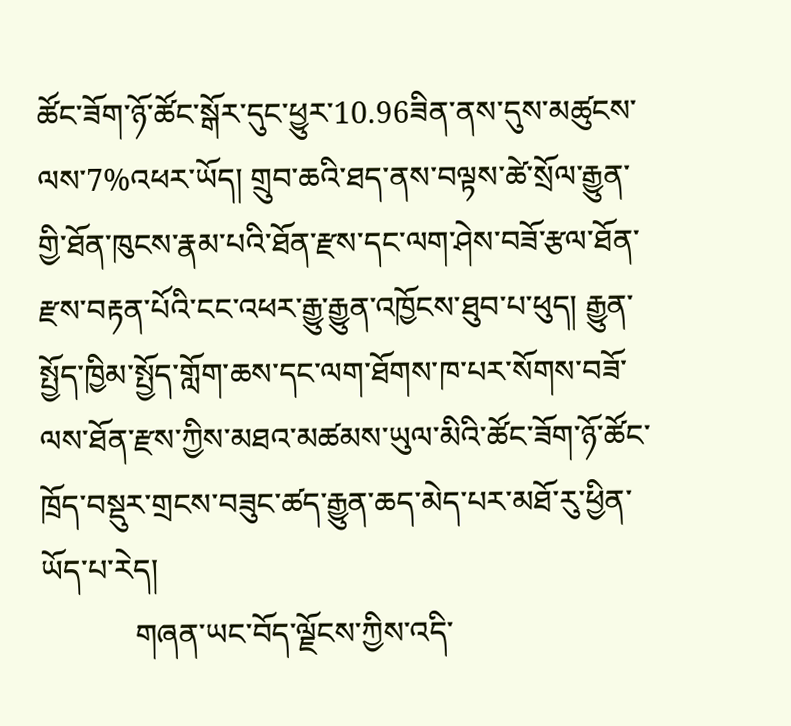ཚོང་ཟོག་ཉོ་ཚོང་སྒོར་དུང་ཕྱུར་10.96ཟིན་ནས་དུས་མཚུངས་ལས་7%འཕར་ཡོད། གྲུབ་ཆའི་ཐད་ནས་བལྟས་ཚེ་སྲོལ་རྒྱུན་གྱི་ཐོན་ཁུངས་རྣམ་པའི་ཐོན་རྫས་དང་ལག་ཤེས་བཟོ་རྩལ་ཐོན་རྫས་བརྟན་པོའི་ངང་འཕར་རྒྱུ་རྒྱུན་འཁྱོངས་ཐུབ་པ་ཕུད། རྒྱུན་སྤྱོད་ཁྱིམ་སྤྱོད་གློག་ཆས་དང་ལག་ཐོགས་ཁ་པར་སོགས་བཟོ་ལས་ཐོན་རྫས་ཀྱིས་མཐའ་མཚམས་ཡུལ་མིའི་ཚོང་ཟོག་ཉོ་ཚོང་ཁྲོད་བསྡུར་གྲངས་བཟུང་ཚད་རྒྱུན་ཆད་མེད་པར་མཐོ་རུ་ཕྱིན་ཡོད་པ་རེད།
            གཞན་ཡང་བོད་ལྗོངས་ཀྱིས་འདི་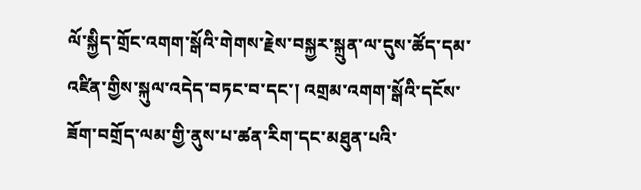ལོ་སྐྱིད་གྲོང་འགག་སྒོའི་གེགས་རྗེས་བསྐྱར་སྐྲུན་ལ་དུས་ཚོད་དམ་འཛིན་གྱིས་སྐུལ་འདེད་བཏང་བ་དང་། འགྲམ་འགག་སྒོའི་དངོས་ཟོག་བགྲོད་ལམ་གྱི་ནུས་པ་ཚན་རིག་དང་མཐུན་པའི་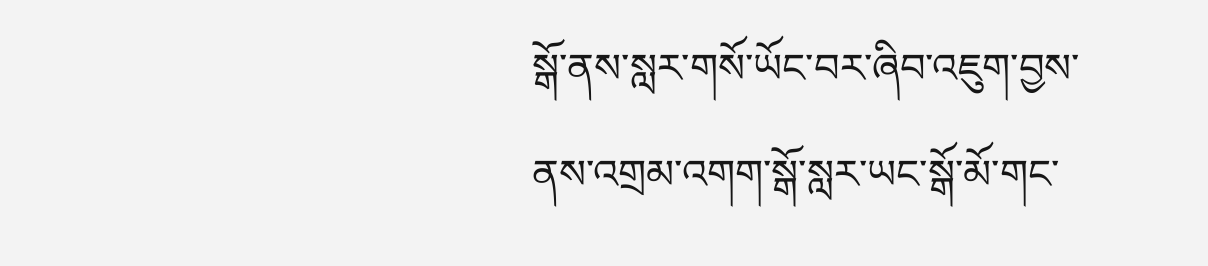སྒོ་ནས་སླར་གསོ་ཡོང་བར་ཞིབ་འཇུག་བྱས་ནས་འགྲམ་འགག་སྒོ་སླར་ཡང་སྒོ་མོ་གང་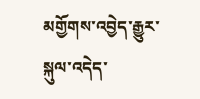མགྱོགས་འབྱེད་རྒྱུར་སྐུལ་འདེད་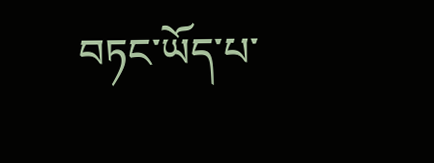བཏང་ཡོད་པ་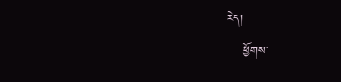རེད།
    ཕྱོགས་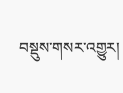བསྡུས་གསར་འགྱུར།